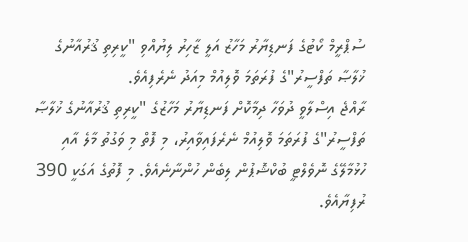ސުޕްރީމް ކޯޓުގެ ފަނޑިޔާރު މަހާޒު އަލީ ޒާހިރު ލިޔުއްވި "ކީރިތި ޤުރުއާނުގެ ޚުލާޞާ ތަފްސީރު"ގެ ފުރަތަމަ ވޮލިއުމް މިއަދު ނެރެފިއެވެ.
ރާއްޖެ އިސްލާވީ ދުވަހާ ދިމާކޮށް ފަނޑިޔާރު މަހާޒުގެ "ކީރިތި ޤުރުއާނުގެ ޚުލާޞާ ތަފްސީރު"ގެ ފުރަތަމަ ވޮލިއުމް ނެރެފައިވާއިރު، މި ފޮތް މި ވަގުތު މާލެ އާއި ހުޅުމާލޭގެ ނޮވެލްޓީ ބުކްޝޮޕުން ލިބެން ހުންނާނެއެވެ. މި ފޮތުގެ އަގަކީ 390 ރުފިޔާއެވެ.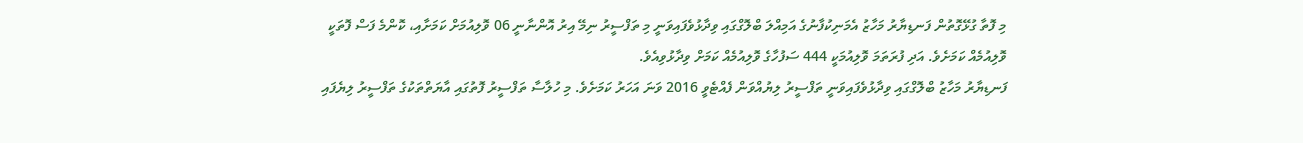މި ފޮތާ ގުޅޭގޮތުން ފަނޑިޔާރު މަހާޒު އެމަނިކުފާނުގެ އަމިއްލަ ބްލޮގްގައި ވިދާޅުވެފައިވަނީ މި ތަފްސީރު ނިމޭ އިރު އޮންނާނީ 06 ވޮލިއުމަށް ކަމަށާއި، ކޮންމެ ފަސް ފޮތަކީ ވޮލިއުމެއް ކަމަށެވެ. އަދި ފުރަތަމަ ވޮލިއުމަކީ 444 ސަފުހާގެ ވޮލިއުމެއް ކަމަށް ވިދާޅުވިއެވެ.
ފަނޑިޔާރު މަހާޒު ބްލޮގްގައި ވިދާޅުވެފައިވަނީ ތަފްސީރު ލިޔުއްވަން ފެއްޓެވީ 2016 ވަނަ އަހަރު ކަމަށެވެ. މި ހުލާސާ ތަފްސީރު ފޮތުގައި އާޔަތްތަކުގެ ތަފްސީރު ލިޔެފައި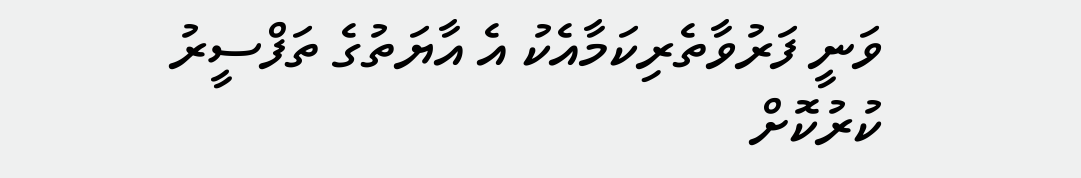ވަނީ ފަރުވާތެރިކަމާއެކު އެ އާޔަތުގެ ތަފްސީރު ކުރުކޮށް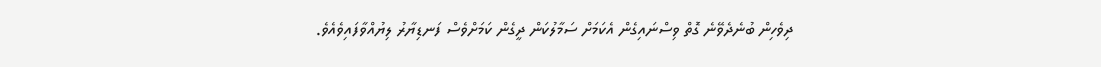ދިވެހިން ބުނެދެވޭނެ ގޮތް ވިސްނައިގެން އެކަމަށް ސަމާލުކަން ދީގެން ކަމަށްވެސް ފަނޑިޔާރު ލިޔުއްވާފައިވެއެވެ.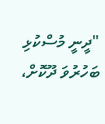"ދީނީ މުސްކުޅި ބަހުރުވަ ދޫކޮށް،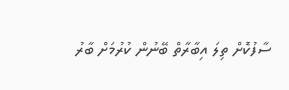ސާފުކޮށް ތިލަ އިބާރާތް ބޭނުން ކުރުމަށް ބާރު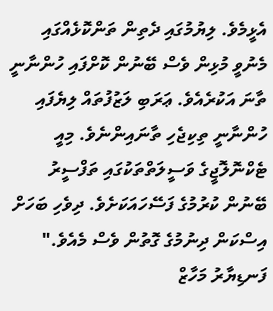އެޅީމެވެ. ލިޔުމުގައި ދެތިން ތަންކޮޅެއްގައި މެނުވީ މުޅިން ވެސް ބޭނުން ކޮށްފައި ހުންނާނީ ތާނަ އަކުރެއެވެ. ޢަރަބި ލަޒުފުތައް ލިޔެފައި ހުންނާނީ ތިކިޖެހި ތާނައިންނެވެ. މިއީ ޓެކްނޮލޮޖީގެ ވަސީލަތްތަކުގައި ތަފްސީރު ބޭނުން ކުރުމުގެ ފަސޭހައަކަށެވެ. ދިވެހި ބަހަށް އިސްކަން ދިނުމުގެ ގޮތުން ވެސް މެއެވެ." ފަނޑިޔާރު މަހާޒް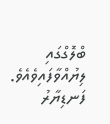ބްލޮގްގައި ލިޔުއްވާފައިވެއެވެ.
ފަނޑިޔާރު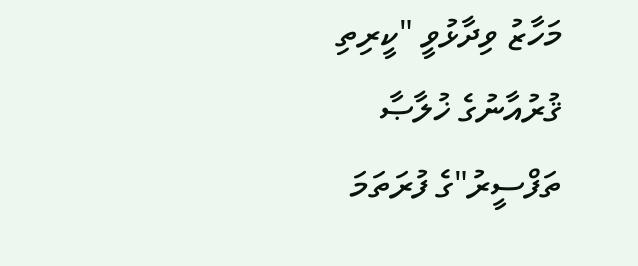މަހާޒު ވިދާޅުވީ "ކީރިތި ޤުރުއާނުގެ ޚުލާޞާ ތަފްސީރު"ގެ ފުރަތަމަ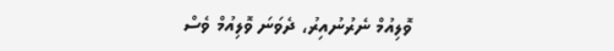ވޮލިއުމް ނެރުނުއިރު، ދެވަނަ ވޮލިއުމް ވެސް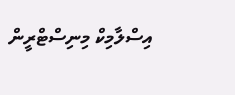އިސްލާމިކް މިނިސްޓްރީން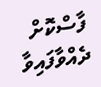ފާސްކޮށް ދެއްވާފައިވާ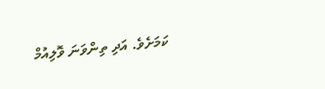ކަމަށެވެ. އަދި ތިންވަނަ ވޮލިއުމް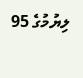ލިޔުމުގެ 95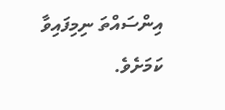އިންސައްތަ ނިމިފައިވާ ކަމަށެވެ.